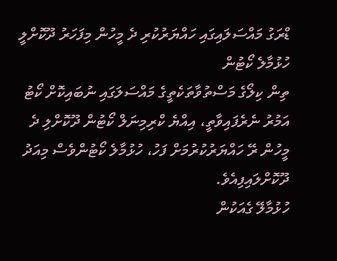ޑްރަގު މައްސަލައިގައި ހައްޔަރުކުރި ދެ މީހުން މިފަހަރު ދޫކޮށްލީ ހުޅުމާލެ ކޯޓުން
ތިން ކިލޯގެ މަސްތުވާތަކެތީގެ މައްސަލަގައި ނުބައިކޮށް ކޯޓު އަމުރު ނެރެފައިވާތީ، އިއްޔެ ކްރިމިނަލް ކޯޓުން ދޫކޮށްލި ދެ މީހުން ރޭ ހައްޔަރުކުރުމަށް ފަހު، ހުޅުމާލެ ކޯޓުންވެސް މިއަދު ދޫކޮށްލައިފިއެވެ.
ހުޅުމާލޭ ގެއަކުން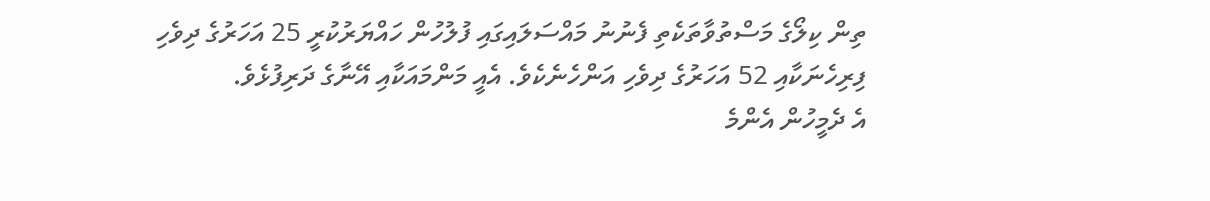ތިން ކިލޯގެ މަސްތުވާތަކެތި ފެނުނު މައްސަލައިގައި ފުލުހުން ހައްޔަރުކުރީ 25 އަހަރުގެ ދިވެހި ފިރިހެނަކާއި 52 އަހަރުގެ ދިވެހި އަންހެނެކެވެ. އެއީ މަންމައަކާއި އޭނާގެ ދަރިފުޅެވެ.
އެ ދެމީހުން އެންމެ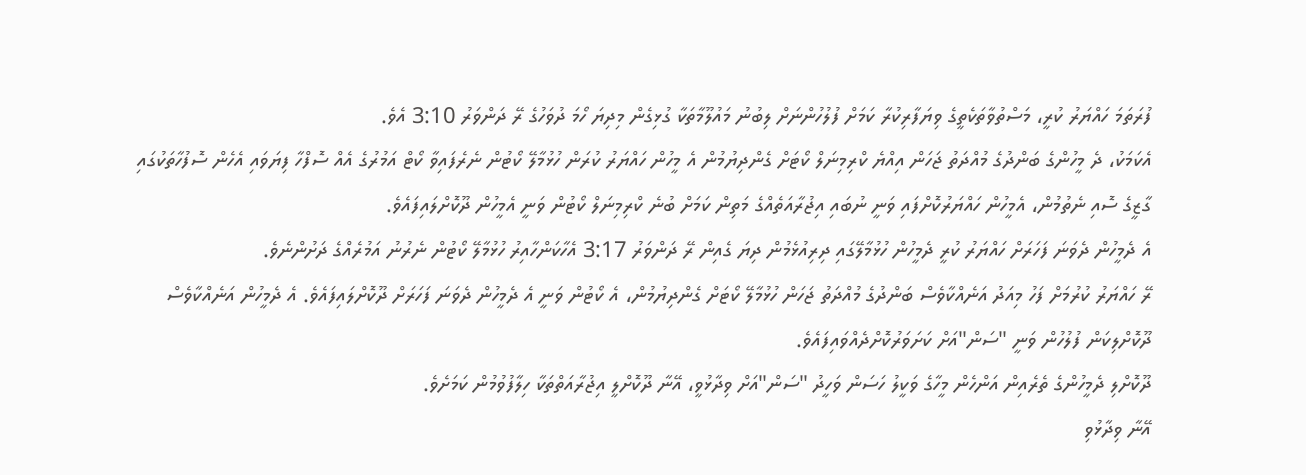ފުރަތަމަ ހައްޔަރު ކުރީ، މަސްތުވާތަކެތީގެ ވިޔަފާރިކުރާ ކަމަށް ފުލުހުންނަށް ލިބުނު މައުލޫމާތަކާ ގުޅިގެން މިދިޔަ ހޯމަ ދުވަހުގެ ރޭ ދަންވަރު 3:10 އެވެ.
އެކަމަކު، ދެ މީހުންގެ ބަންދުގެ މުއްދަތު ޖަހަން އިއްޔެ ކްރިމިނަލް ކޯޓަށް ގެންދިޔުމުން އެ މީހުން ހައްޔަރު ކުރަން ހުޅުމާލޭ ކޯޓުން ނެރެފައިވާ ކޯޓް އަމުރުގެ އެއް ސޮފްހާ ފިޔަވައި އެހެން ސޮފުހާތަކުގައި ގާޒީގެ ސޮއި ނެތުމުން، އެމީހުން ހައްޔަރުކޮށްފައި ވަނީ ނުބައި އިޖުރާއަތެއްގެ މަތިން ކަމަށް ބުނެ ކްރިމިނަލް ކޯޓުން ވަނީ އެމީހުން ދޫކޮށްލައިފައެވެ.
އެ ދެމީހުން ދެވަނަ ފަހަރަށް ހައްޔަރު ކުރީ ދެމީހުން ހުޅުމާލޭގައި ދިރިއުޅެމުން ދިޔަ ގެއިން ރޭ ދަންވަރު 3:17 އެހާކަންހާއިރު ހުޅުމާލޭ ކޯޓުން ނެރުނު އަމުރެއްގެ ދަށުންނެވެ.
ރޭ ހައްޔަރު ކުރުމަށް ފަހު މިއަދު އަނެއްކާވެސް ބަންދުގެ މުއްދަތު ޖަހަން ހުޅުމާލޭ ކޯޓަށް ގެންދިޔުމުން، އެ ކޯޓުން ވަނީ އެ ދެމީހުން ދެވަނަ ފަހަރަށް ދޫކޮށްލައިފައެވެ. އެ ދެމީހުން އަނެއްކާވެސް ދޫކޮށްލިކަން ފުލުހުން ވަނީ "ސަން"އަށް ކަށަވަރުކޮށްދެއްވައިފައެވެ.
ދޫކޮށްލި ދެމީހުންގެ ތެރެއިން އަންހެން މީހާގެ ވަކީލު ހަސަން ވަހީދު "ސަން"އަށް ވިދާޅުވީ، އޭނާ ދޫކޮށްލީ އިޖުރާއަތްތަކާ ހިލާފުވުމުން ކަމަށެވެ.
އޭނާ ވިދާޅުވި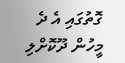ގޮތުގައި އެ ދެ މީހުން ދޫކޮށްލި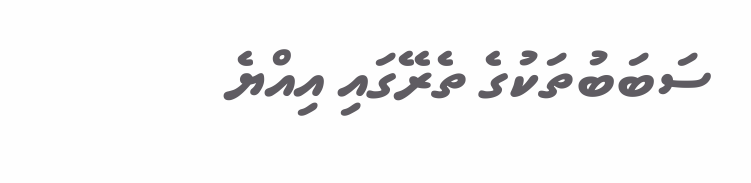ސަބަބުތަކުގެ ތެރޭގައި އިއްޔެ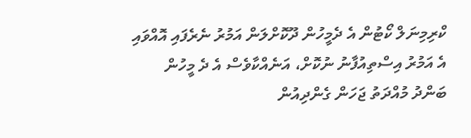ކްރިމިނަލް ކޯޓުން އެ ދެމީހުން ދޫކޮށްލަން އަމުރު ނެރެފައި އޮއްވައި އެ އަމުރު އިސްތިއުފާނު ނުކޮށް، އަނެއްކާވެސް އެ ދެ މީހުން ބަންދު މުއްދަތު ޖަހަން ގެންދިއުން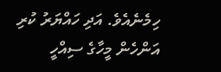ހިމެނެއެވެ. އަދި ހައްޔަރު ކުރި އަންހެން މީހާގެ ސިއްހީ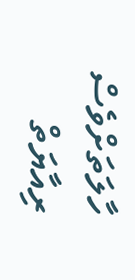ހާލަތަށްވެސް ރިއާޔަތް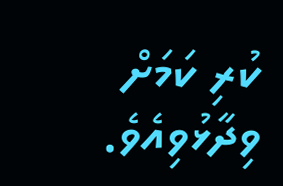ކުރި ކަމަށް ވިދާޅުވިއެވެ.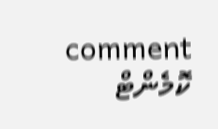comment ކޮމެންޓް